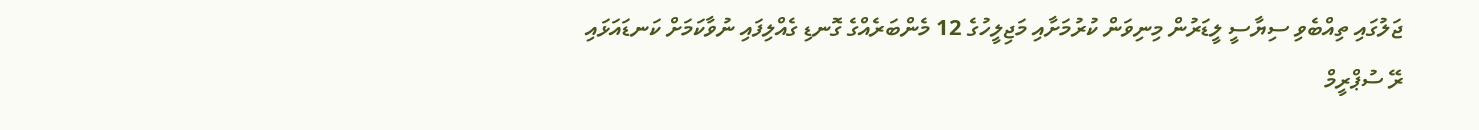ޖަލުގައި ތިއްބެވި ސިޔާސީ ލީޑަރުން މިނިވަން ކުރުމަށާއި މަޖިލީހުގެ 12 މެންބަރެއްގެ ގޮނޑި ގެއްލިފައި ނުވާކަމަށް ކަނޑައަޅައި ރޭ ސުޕްރީމް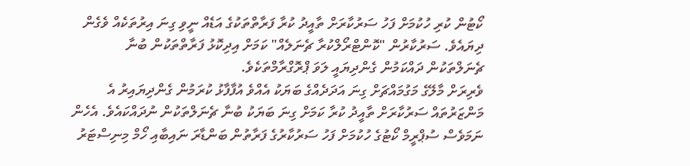ކޯޓުން ކުރި ހުކުމަށް ފަހު ސަރުކާރަށް ތާއީދު ކުރާ ފަރާތްތަކުގެ އަޑެއް ނީވި ގިނަ އިރުތަކެއް ވެގެން ދިޔައެވެ. ސަރުކާރުން "ކޮންޓްރޯލްކުރާ ޗެނަލެއް" ކަމަށް އިދިކޮޅު ފަރާތްތަކުން ބުނާ ޗެނަލްތަކުން ދައްކަމުން ގެންދިޔައީ ލަވަ ޕްރޮގްރާމްތަކެވެ.
ވެރިރަށް މާލޭގެ މަގުމައްޗަށް ގިނަ އަދަދެއްގެ ބަޔަކު އެއްވެ އުފާފާޅު ކުރަމުން ގެންދިޔައިރު އެ މަންޒަރުތައް ސަރުކާރަށް ތާއީދު ކުރާ ކަމަށް ގިނަ ބަޔަކު ބުނާ ޗެނަލްތަކުން ނުދައްކައެވެ. އެހެން ނަމަވެސް ސުޕްރީމް ކޯޓުގެ ހުކުމަށް ފަހު ސަރުކާރުގެ ފަރާތުން ބަންޑާރަ ނައިބާއި ހޯމް މިނިސްޓަރު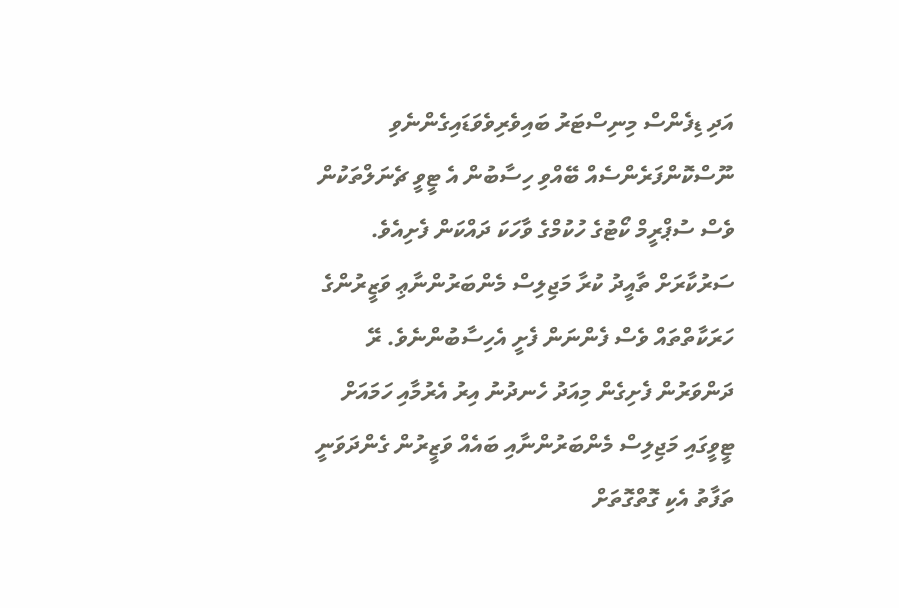އަދި ޑިފެންސް މިނިސްޓަރު ބައިވެރިވެވަޑައިގެންނެވި ނޫސްކޮންފަރެންސެއް ބޭއްވި ހިސާބުން އެ ޓީވީ ޗެނަލްތަކުން ވެސް ސުޕްރީމް ކޯޓުގެ ހުކުމްގެ ވާހަކަ ދައްކަން ފެށިއެވެ.
ސަރުކާރަށް ތާއީދު ކުރާ މަޖިލިސް މެންބަރުންނާޢި ވަޒީރުންގެ ހަރަކާތްތައް ވެސް ފެންނަން ފެށީ އެހިސާބުންނެވެ. ރޭ ދަންވަރުން ފެށިގެން މިއަދު ހެނދުނު އިރު އެރުމާއި ހަމައަށް ޓީވީގައި މަޖިލިސް މެންބަރުންނާއި ބައެއް ވަޒީރުން ގެންދަވަނީ ތަފާތު އެކި ގޮތްގޮތަށް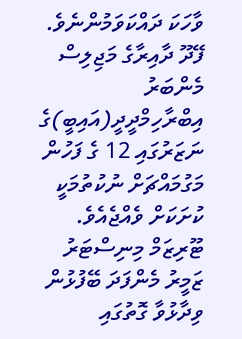ވާހަކަ ދައްކަވަމުންނެވެ.
ފޭދޫ ދާއިރާގެ މަޖިލިސް މެންބަރު އިބްރާހިމްދީދީ(އައިބީ)ގެ ނަޒަރުގައި 12 ގެ ފަހުން މަގުމައްޗަށް ނުކުތުމަކީ ކުށަކަށް ވެއްޖެއެވެ. ޓޫރިޒަމް މިނިސްޓަރު ޒަމީރު މެންފަދަ ބޭފުޅުން ވިދާޅުވާ ގޮތުގައި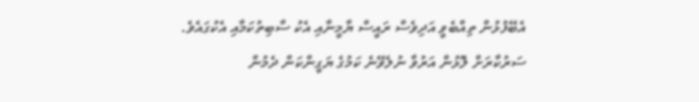އެބޭފުޅުން ތިއްބެވީ އަދިވެސް ރައީސް ޔާމީނާއި އެކު ސާބިތުކަމާއި އެކުގައެވެ.
ސަރުކާރަށް ލޮޅުން އަރުވާ ނުލެވޭނެ ކަމުގެ ޔަގީންކަން ދެމުން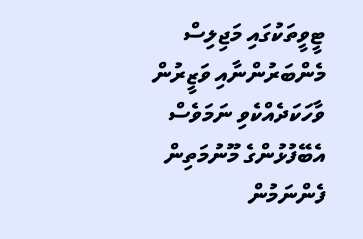ޓީވީތަކުގައި މަޖިލިސް މެންބަރުންނާއި ވަޒީރުން ވާހަކަދެއްކެވި ނަމަވެސް އެބޭފުޅުންގެ މޫނުމަތިން ފެންނަމުން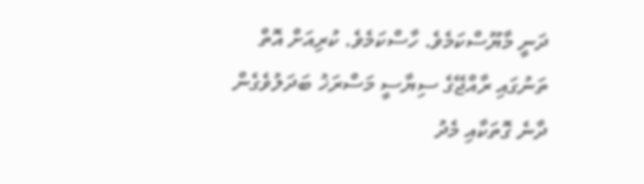ދަނީ މާޔޫސްކަމެވެ. ހާސްކަމެވެ. ކުރިއަށް އޮތް ތަނުގައި ރާއްޖޭގެ ސިޔާސީ މަސްރަޚު ބަދަލުވެގެން ދާނެ ގޮތަކާއި މެދު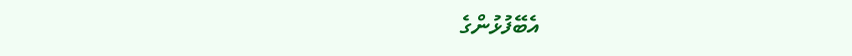އެބޭފުޅުންގެ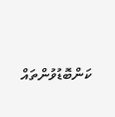ކަންބޮޑުވުންތައް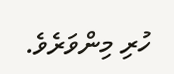ހުރި މިންވަރެވެ.